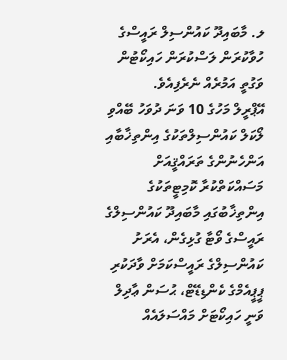ލ. މާބައިދޫ ކައުންސިލް ރައީސްގެ ހުވާކުރަން ލަސްކުރަން ހައިކޯޓުން ވަގުތީ އަމުރެއް ނެރެފިއެވެ.
އޭޕްރީލް މަހުގެ 10 ވަނަ ދުވަހު ބޭއްވި ލޯކަލް ކައުންސިލްތަކުގެ އިންތިޚާބާއި އަންހެނުންގެ ތަރައްޤީއަށް މަސައްކަތްކުރާ ކޮމިޓީތަކުގެ އިންތިޚާބުގައި މާބައިދޫ ކައުންސިލްގެ ރައީސްގެ ވޯޓާ ގުޅިގެން، އެރަށު ކައުންސިލްގެ ރައީސްކަމަށް ވާދަކުރި ޕީޕީއެމްގެ ކެންޑިޑޭޓް، ޙުސަން ޢާދިލް ވަނީ ހައިކޯޓަށް މައްސަލައެއް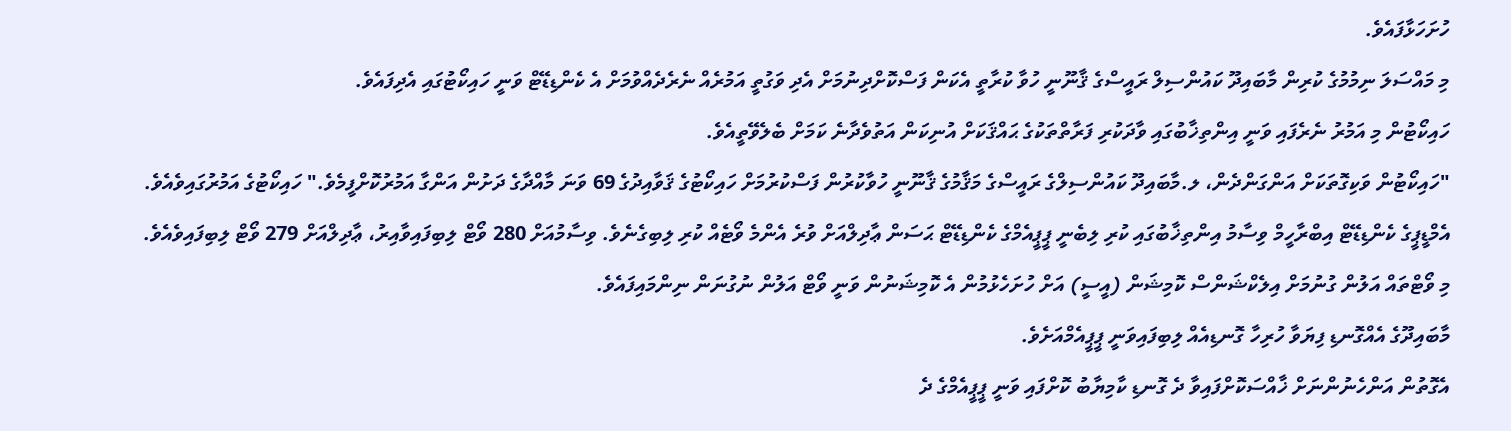ހުށަހަޅާފައެވެ.
މި މައްސަލަ ނިމުމުގެ ކުރިން މާބައިދޫ ކައުންސިލް ރައީސްގެ ޤާނޫނީ ހުވާ ކުރާތީ އެކަން ފަސްކޮށްދިނުމަށް އެދި ވަގުތީ އަމުރެއް ނެރެދެއްވުމަށް އެ ކެންޑިޑޭޓް ވަނީ ހައިކޯޓުގައި އެދިފައެވެ.
ހައިކޯޓުން މި އަމުރު ނެރެފައި ވަނީ އިންތިޚާބުގައި ވާދަކުރި ފަރާތްތަކުގެ ޙައްޤަކަށް އުނިކަން އަތުވެދާނެ ކަމަށް ބެލެވޭތީއެވެ.
"ހައިކޯޓުން ވަކިގޮތަކަށް އަންގަންދެން، ލ.މާބައިދޫ ކައުންސިލްގެ ރައީސްގެ މަޤާމުގެ ޤާނޫނީ ހުވާކުރުން ފަސްކުރުމަށް ހައިކޯޓުގެ ޤަވާއިދުގެ 69 ވަނަ މާއްދާގެ ދަށުން އަންގާ އަމުރުކޮށްފީމެވެ." ހައިކޯޓުގެ އަމުރުގައިވެއެވެ.
އެމްޑީޕީގެ ކެންޑިޑޭޓް އިބްރާހީމް ވިސާމު އިންތިޚާބުގައި ކުރި ލިބެނީ ޕީޕީއެމްގެ ކެންޑިޑޭޓް ޙަސަން ޢާދިލްއަށް ވުރެ އެންމެ ވޯޓެއް ކުރި ލިބިގެނެވެ. ވިސާމުއަށް 280 ވޯޓް ލިބިފައިވާއިރު، ޢާދިލްއަށް 279 ވޯޓް ލިބިފައިވެއެވެ.
މި ވޯޓްތައް އަލުން ގުނުމަށް އިލެކްޝަންސް ކޮމިޝަން (އީސީ) އަށް ހުށަހެޅުމުން އެ ކޮމިޝަނުން ވަނީ ވޯޓް އަލުން ނުގުނަން ނިންމައިފައެވެ.
މާބައިދޫގެ އެއްގޮނޑި ފިޔަވާ ހުރިހާ ގޮނޑިއެއް ލިބިފައިވަނީ ޕީޕީއެމްއަށެވެ.
އެގޮތުން އަންހެނުންނަށް ޚާއްސަކޮށްފައިވާ ދެ ގޮނޑި ކާމިޔާބު ކޮށްފައި ވަނީ ޕީޕީއެމްގެ ދެ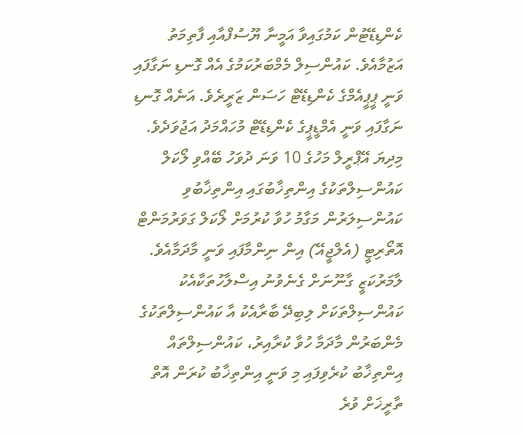ކެންޑިޑޭޓުން ކަމުގައިވާ އަމީނާ ޔޫސުފްއާއި ފާތިމަތު އަޒުމާއެވެ. ކައުންސިލް މެމްބަރުކަމުގެ އެއް ގޮނޑި ނަގާފައި ވަނީ ޕީޕީއެމްގެ ކެންޑިޑޭޓް ހަސަން ޒަރީރެވެ. އަނެއް ގޮނޑި ނަގާފައި ވަނީ އެމްޑީޕީގެ ކެންޑިޑޭޓް މުހައްމަދު އަޖުވަދެވެ.
މިދިޔަ އޭޕްރީލް މަހުގެ 10 ވަނަ ދުވަހު ބޭއްވި ލޯކަލް ކައުންސިލްތަކުގެ އިންތިޚާބުގައި އިންތިޚާބުވި ކައުންސިލަރުން މަގާމު ހުވާ ކުރުމަށް ލޯކަލް ގަވަރުމަންޓް އޮތޯރިޓީ (އެލްޖީއޭ) އިން ނިންމާފައި ވަނީ މާދަމާއެވެ.
ލާމަރުކަޒީ ގާނޫނަށް ގެނެވުނު އިސްލާހުތަކާއެކު ކައުންސިލްތަކަށް ލިބިދޭ ބާރާއެކު އާ ކައުންސިލްތަކުގެ މެންބަރުން މާދަމާ ހުވާ ކުރާއިރު، ކައުންސިލްތައް އިންތިޚާބު ކުރެވިފައި މި ވަނީ އިންތިޚާބު ކުރަން އޮތް ތާރީޚަށް ވުރެ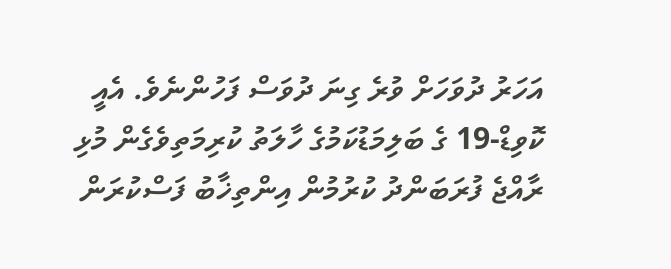އަހަރު ދުވަހަށް ވުރެ ގިނަ ދުވަސް ފަހުންނެވެ. އެއީ ކޮވިޑް-19 ގެ ބަލިމަޑުކަމުގެ ހާލަތު ކުރިމަތިވެގެން މުޅި ރާއްޖެ ފުރަބަންދު ކުރުމުން އިންތިޚާބު ފަސްކުރަން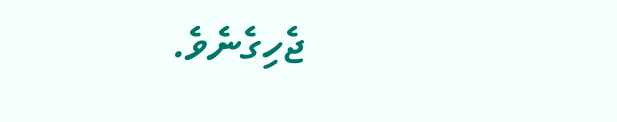ޖެހިގެނެވެ.